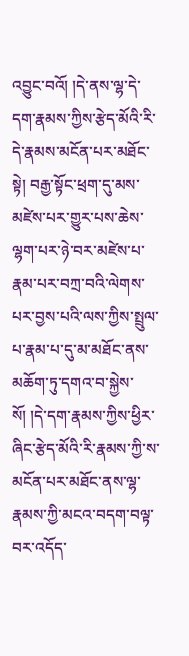འབྱུང་བའོ། །དེ་ནས་ལྷ་དེ་དག་རྣམས་ཀྱིས་རྩེད་མོའི་རི་དེ་རྣམས་མངོན་པར་མཐོང་སྟེ། བརྒྱ་སྟོང་ཕྲག་དུ་མས་མཛེས་པར་གྱུར་པས་ཆེས་ལྷག་པར་ཉེ་བར་མཛེས་པ་རྣམ་པར་བཀྲ་བའི་ལེགས་པར་བྱས་པའི་ལས་ཀྱིས་སྤྲུལ་པ་རྣམ་པ་དུ་མ་མཐོང་ནས་མཆོག་ཏུ་དགའ་བ་སྐྱེས་སོ། །དེ་དག་རྣམས་ཀྱིས་ཕྱིར་ཞིང་རྩེད་མོའི་རི་རྣམས་ཀྱི་ས་མངོན་པར་མཐོང་ནས་ལྷ་རྣམས་ཀྱི་མངའ་བདག་བལྟ་བར་འདོད་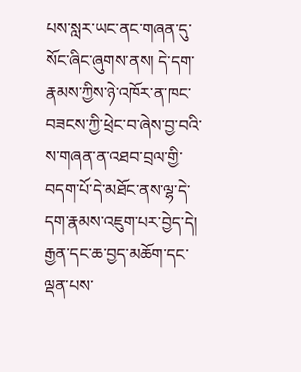པས་སླར་ཡང་ནང་གཞན་དུ་སོང་ཞིང་ཞུགས་ནས། དེ་དག་རྣམས་ཀྱིས་ཉེ་འཁོར་ན་ཁང་བཟངས་ཀྱི་ཕྲེང་བ་ཞེས་བྱ་བའི་ས་གཞན་ན་འཐབ་བྲལ་གྱི་བདག་པོ་དེ་མཐོང་ནས་ལྷ་དེ་དག་རྣམས་འཇུག་པར་བྱེད་དེ། རྒྱན་དང་ཆ་བྱད་མཆོག་དང་ལྡན་པས་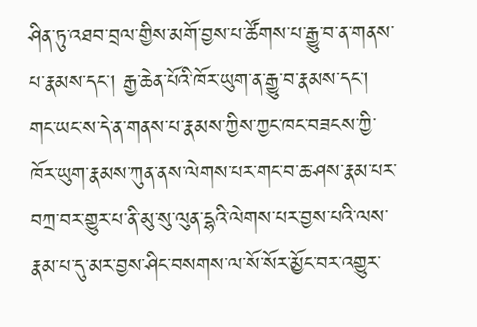ཤིན་ཏུ་འཐབ་བྲལ་གྱིས་མགོ་བྱས་པ་ཚོགས་པ་རྒྱུ་བ་ན་གནས་པ་རྣམས་དང་། རྒྱ་ཆེན་པོའི་ཁོར་ཡུག་ན་རྒྱུ་བ་རྣམས་དང་། གང་ཡང་ས་དེ་ན་གནས་པ་རྣམས་ཀྱིས་ཀྱང་ཁང་བཟངས་ཀྱི་ཁོར་ཡུག་རྣམས་ཀུན་ནས་ལེགས་པར་གང་བ་ཆ་ཤས་རྣམ་པར་བཀྲ་བར་གྱུར་པ་ནི་མུ་སུ་ལུན་དྷའི་ལེགས་པར་བྱས་པའི་ལས་རྣམ་པ་དུ་མར་བྱས་ཤིང་བསགས་ལ་སོ་སོར་མྱོང་བར་འགྱུར་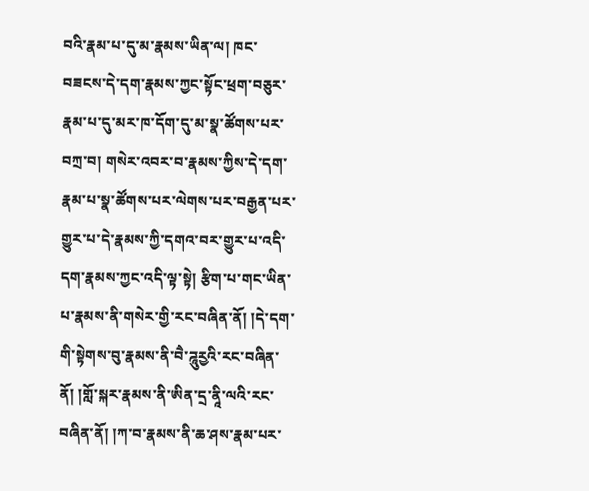བའི་རྣམ་པ་དུ་མ་རྣམས་ཡིན་ལ། ཁང་བཟངས་དེ་དག་རྣམས་ཀྱང་སྟོང་ཕྲག་བཅུར་རྣམ་པ་དུ་མར་ཁ་དོག་དུ་མ་སྣ་ཚོགས་པར་བཀྲ་བ། གསེར་འབར་བ་རྣམས་ཀྱིས་དེ་དག་རྣམ་པ་སྣ་ཚོགས་པར་ལེགས་པར་བརྒྱན་པར་གྱུར་པ་དེ་རྣམས་ཀྱི་དགའ་བར་གྱུར་པ་འདི་དག་རྣམས་ཀྱང་འདི་ལྟ་སྟེ། རྩིག་པ་གང་ཡིན་པ་རྣམས་ནི་གསེར་གྱི་རང་བཞིན་ནོ། །དེ་དག་གི་སྟེགས་བུ་རྣམས་ནི་བཻ་ཌཱུརྱའི་རང་བཞིན་ནོ། །གློ་སྐར་རྣམས་ནི་ཨིན་དྲ་ནཱི་ལའི་རང་བཞིན་ནོ། །ཀ་བ་རྣམས་ནི་ཆ་ཤས་རྣམ་པར་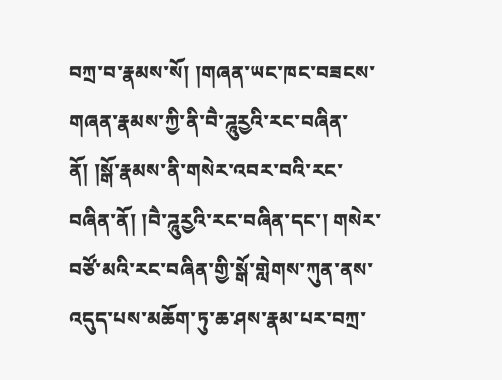བཀྲ་བ་རྣམས་སོ། །གཞན་ཡང་ཁང་བཟངས་གཞན་རྣམས་ཀྱི་ནི་བཻ་ཌཱུརྱའི་རང་བཞིན་ནོ། །སྒོ་རྣམས་ནི་གསེར་འབར་བའི་རང་བཞིན་ནོ། །བཻ་ཌཱུརྱའི་རང་བཞིན་དང་། གསེར་བཙོ་མའི་རང་བཞིན་གྱི་སྒོ་གླེགས་ཀུན་ནས་འདུད་པས་མཆོག་ཏུ་ཆ་ཤས་རྣམ་པར་བཀྲ་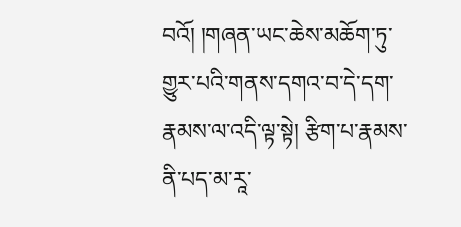བའོ། །གཞན་ཡང་ཆེས་མཆོག་ཏུ་གྱུར་པའི་གནས་དགའ་བ་དེ་དག་རྣམས་ལ་འདི་ལྟ་སྟེ། རྩིག་པ་རྣམས་ནི་པད་མ་རཱ་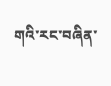གའི་རང་བཞིན་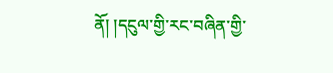ནོ། །དངུལ་གྱི་རང་བཞིན་གྱི་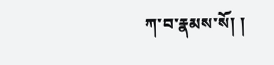ཀ་བ་རྣམས་སོ། །